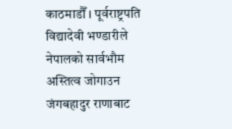काठमाडौँ । पूर्वराष्ट्रपति विद्यादेवी भण्डारीले नेपालको सार्वभौम अस्तित्व जोगाउन जंगबहादुर राणाबाट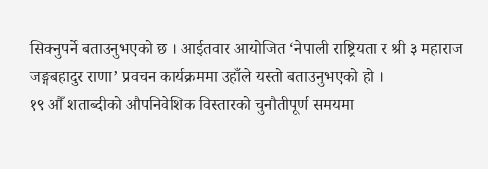सिक्नुपर्ने बताउनुभएको छ । आईतवार आयोजित ‘नेपाली राष्ट्रियता र श्री ३ महाराज जङ्गबहादुर राणा’ प्रवचन कार्यक्रममा उहाँले यस्तो बताउनुभएको हो ।
१९ औँ शताब्दीको औपनिवेशिक विस्तारको चुनौतीपूर्ण समयमा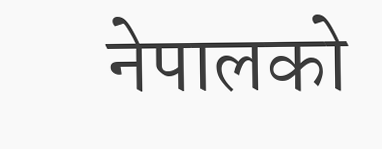नेपालको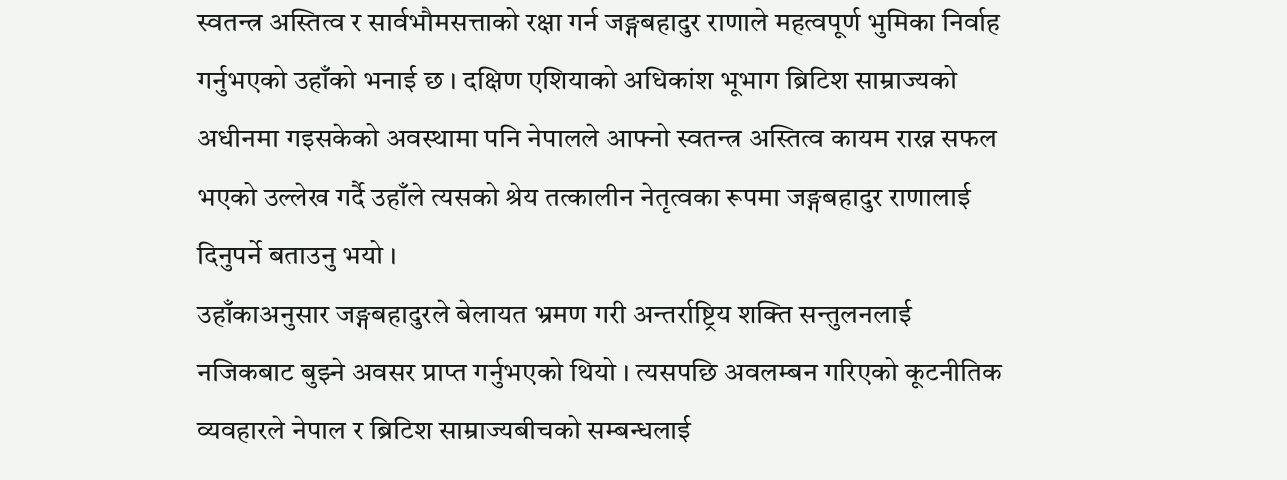स्वतन्त्र अस्तित्व र सार्वभौमसत्ताको रक्षा गर्न जङ्गबहादुर राणाले महत्वपूर्ण भुमिका निर्वाह गर्नुभएको उहाँको भनाई छ । दक्षिण एशियाको अधिकांश भूभाग ब्रिटिश साम्राज्यको अधीनमा गइसकेको अवस्थामा पनि नेपालले आफ्नो स्वतन्त्र अस्तित्व कायम राख्न सफल भएको उल्लेख गर्दै उहाँले त्यसको श्रेय तत्कालीन नेतृत्वका रूपमा जङ्गबहादुर राणालाई दिनुपर्ने बताउनु भयो ।
उहाँकाअनुसार जङ्गबहादुरले बेलायत भ्रमण गरी अन्तर्राष्ट्रिय शक्ति सन्तुलनलाई नजिकबाट बुझ्ने अवसर प्राप्त गर्नुभएको थियो । त्यसपछि अवलम्बन गरिएको कूटनीतिक व्यवहारले नेपाल र ब्रिटिश साम्राज्यबीचको सम्बन्धलाई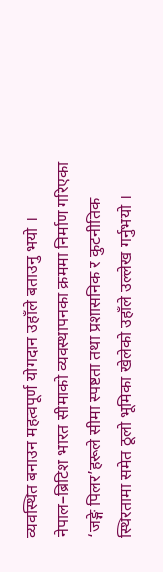व्यवस्थित बनाउन महत्वपूर्ण योगदान उहाँले बताउनु भयो । नेपाल–ब्रिटिश भारत सीमाको व्यवस्थापनका क्रममा निर्माण गरिएका ‘जङ्गे पिलर’हरूले सीमा स्पष्टता तथा प्रशासनिक र कुटनीतिक स्थिरतामा समेत ठूलो भूमिका खेलेको उहाँले उल्लेख गर्नुभयो ।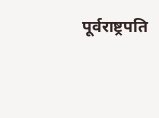पूर्वराष्ट्रपति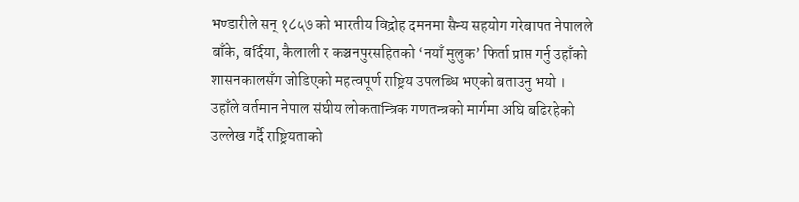भण्डारीले सन् १८५७ को भारतीय विद्रोह दमनमा सैन्य सहयोग गरेबापत नेपालले बाँके, बर्दिया, कैलाली र कञ्चनपुरसहितको ‘नयाँ मुलुक’ फिर्ता प्राप्त गर्नु उहाँको शासनकालसँग जोडिएको महत्वपूर्ण राष्ट्रिय उपलब्धि भएको बताउनु भयो ।
उहाँले वर्तमान नेपाल संघीय लोकतान्त्रिक गणतन्त्रको मार्गमा अघि बढिरहेको उल्लेख गर्दै राष्ट्रियताको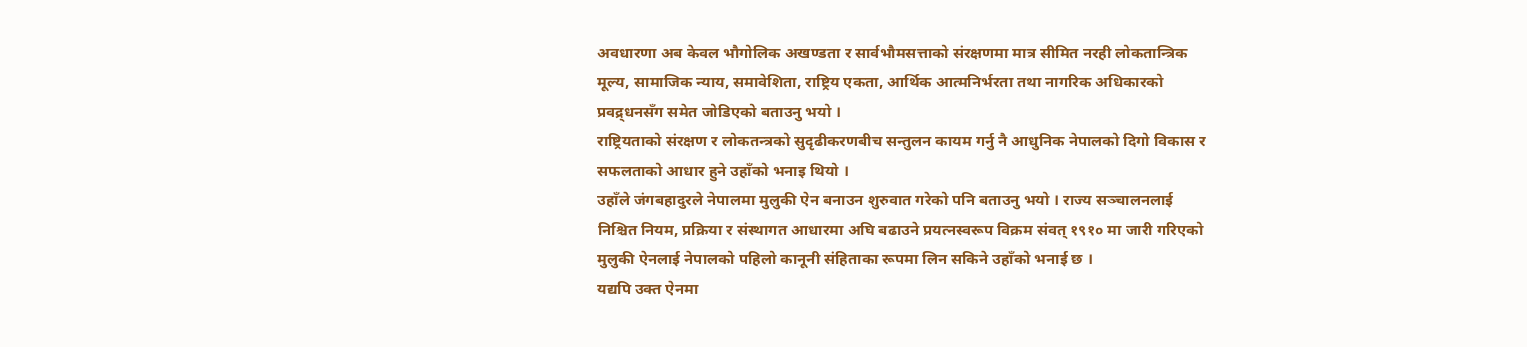अवधारणा अब केवल भौगोलिक अखण्डता र सार्वभौमसत्ताको संरक्षणमा मात्र सीमित नरही लोकतान्त्रिक मूल्य, सामाजिक न्याय, समावेशिता, राष्ट्रिय एकता, आर्थिक आत्मनिर्भरता तथा नागरिक अधिकारको प्रवद्र्धनसँग समेत जोडिएको बताउनु भयो ।
राष्ट्रियताको संरक्षण र लोकतन्त्रको सुदृढीकरणबीच सन्तुलन कायम गर्नु नै आधुनिक नेपालको दिगो विकास र सफलताको आधार हुने उहाँको भनाइ थियो ।
उहाँले जंगबहादुरले नेपालमा मुलुकी ऐन बनाउन शुरुवात गरेको पनि बताउनु भयो । राज्य सञ्चालनलाई निश्चित नियम, प्रक्रिया र संस्थागत आधारमा अघि बढाउने प्रयत्नस्वरूप विक्रम संवत् १९१० मा जारी गरिएको मुलुकी ऐनलाई नेपालको पहिलो कानूनी संहिताका रूपमा लिन सकिने उहाँको भनाई छ ।
यद्यपि उक्त ऐनमा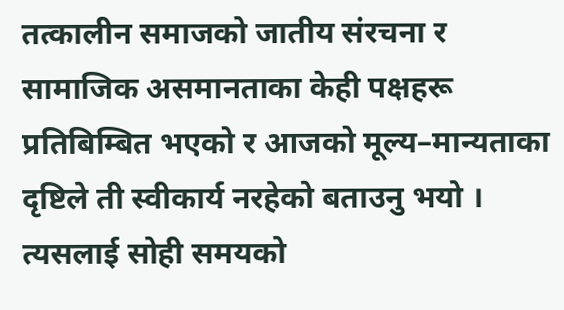तत्कालीन समाजको जातीय संरचना र सामाजिक असमानताका केही पक्षहरू प्रतिबिम्बित भएको र आजको मूल्य–मान्यताका दृष्टिले ती स्वीकार्य नरहेको बताउनु भयो ।
त्यसलाई सोही समयको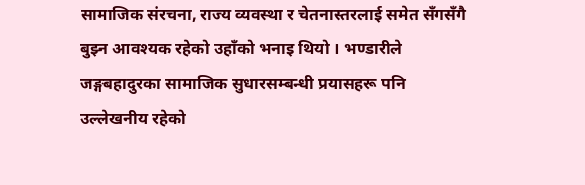सामाजिक संरचना, राज्य व्यवस्था र चेतनास्तरलाई समेत सँगसँगै बुझ्न आवश्यक रहेको उहाँको भनाइ थियो । भण्डारीले जङ्गबहादुरका सामाजिक सुधारसम्बन्धी प्रयासहरू पनि उल्लेखनीय रहेको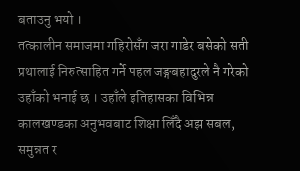बताउनु भयो ।
तत्कालीन समाजमा गहिरोसँग जरा गाडेर बसेको सती प्रथालाई निरुत्साहित गर्ने पहल जङ्गबहादुरले नै गरेको उहाँको भनाई छ । उहाँले इतिहासका विभिन्न कालखण्डका अनुभवबाट शिक्षा लिँदै अझ सबल, समुन्नत र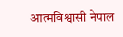आत्मविश्वासी नेपाल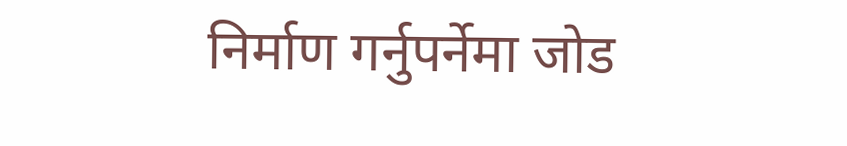निर्माण गर्नुपर्नेमा जोड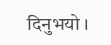दिनुभयो ।